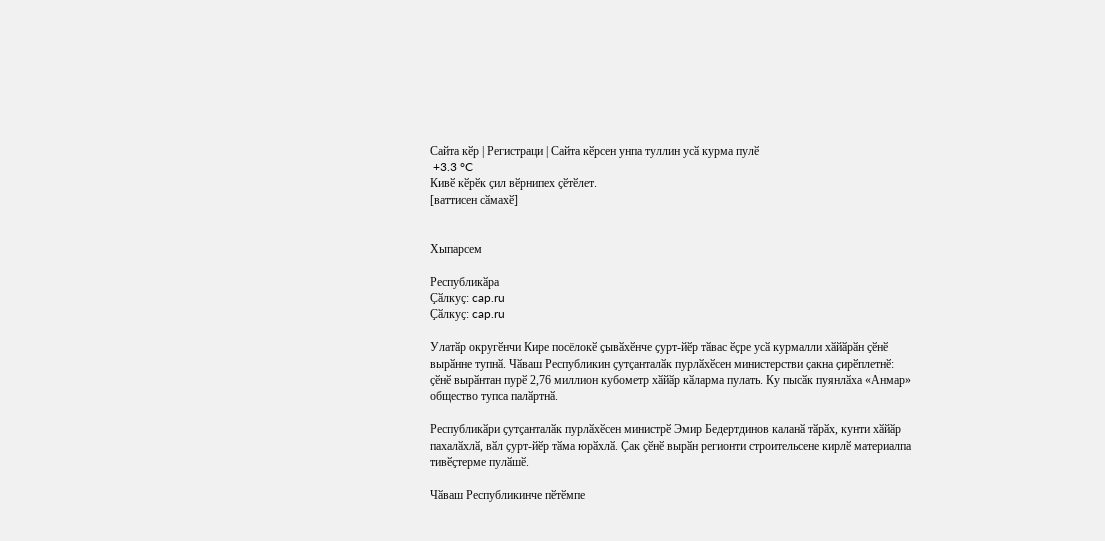Сайта кӗр | Регистраци | Сайта кӗрсен унпа туллин усӑ курма пулӗ
 +3.3 °C
Кивӗ кӗрӗк ҫил вӗрнипех ҫӗтӗлет.
[ваттисен сӑмахӗ]


Хыпарсем

Республикӑра
Ҫӑлкуҫ: cap.ru
Ҫӑлкуҫ: cap.ru

Улатӑр округӗнчи Кире посёлокӗ ҫывӑхӗнче ҫурт-йӗр тӑвас ӗҫре усӑ курмалли хӑйӑрӑн ҫӗнӗ вырӑнне тупнӑ. Чӑваш Республикин ҫутҫанталӑк пурлӑхӗсен министерстви ҫакна ҫирӗплетнӗ: ҫӗнӗ вырӑнтан пурӗ 2,76 миллион кубометр хӑйӑр кӑларма пулать. Ку пысӑк пуянлӑха «Анмар» общество тупса палӑртнӑ.

Республикӑри ҫутҫанталӑк пурлӑхӗсен министрӗ Эмир Бедертдинов каланӑ тӑрӑх, кунти хӑйӑр пахалӑхлӑ, вӑл ҫурт-йӗр тӑма юрӑхлӑ. Ҫак ҫӗнӗ вырӑн регионти строительсене кирлӗ материалпа тивӗҫтерме пулӑшӗ.

Чӑваш Республикинче пӗтӗмпе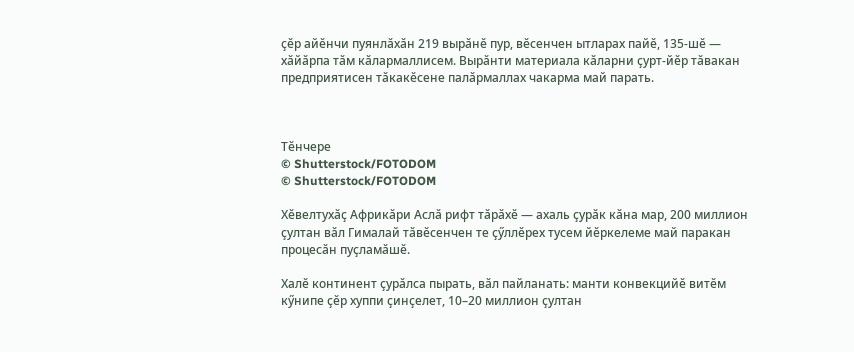ҫӗр айӗнчи пуянлӑхӑн 219 вырӑнӗ пур, вӗсенчен ытларах пайӗ, 135-шӗ — хӑйӑрпа тӑм кӑлармаллисем. Вырӑнти материала кӑларни ҫурт-йӗр тӑвакан предприятисен тӑкакӗсене палӑрмаллах чакарма май парать.



Тӗнчере
© Shutterstock/FOTODOM
© Shutterstock/FOTODOM

Хӗвелтухӑҫ Африкӑри Аслӑ рифт тӑрӑхӗ — ахаль ҫурӑк кӑна мар, 200 миллион ҫултан вӑл Гималай тӑвӗсенчен те ҫӳллӗрех тусем йӗркелеме май паракан процесӑн пуҫламӑшӗ.

Халӗ континент ҫурӑлса пырать, вӑл пайланать: манти конвекцийӗ витӗм кӳнипе ҫӗр хуппи ҫинҫелет, 10–20 миллион ҫултан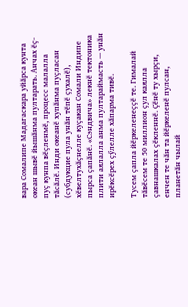вара Сомалипе Мадагаскара уйӑрса кунта океан шывӗ йышӑнма пултарать. Анчах ӗҫ-пуҫ кунпа вӗҫленмӗ, процесс малалла тӑсӑлӗ. Инди океанӗ хупӑнма пуҫласан (субдукцие пула унӑн тӗпӗ ҫухалӗ), хӗвелтухӑҫнелле куҫакан Сомали Индипе пырса ҫапӑнӗ. «Сэндвича» лекнӗ тектоника плити аялалла анма пултараймасть — унӑн ирӗксӗрех ҫӳлелле хӑпарма тивӗ.

Тусем ҫапла йӗркеленеҫҫӗ те. Гималай тӑвӗсем те 50 миллион ҫул каялла ҫавнашкалах ҫӗкленнӗ. Ҫӗнӗ ту хырҫи, енчен те чӑн та йӗркеленӗ пулсан, планетӑн чылай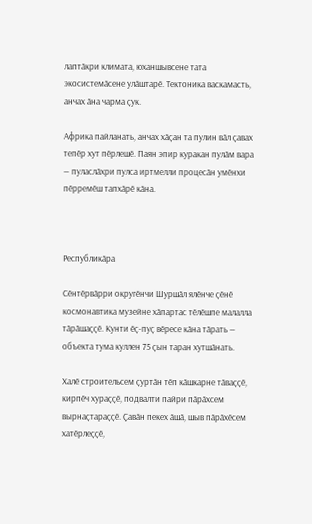лаптӑкри климата, юханшывсене тата экосистемӑсене улӑштарӗ. Тектоника васкамасть, анчах ӑна чарма ҫук.

Африка пайланать, анчах хӑҫан та пулин вӑл ҫавах тепӗр хут пӗрлешӗ. Паян эпир куракан пулӑм вара — пуласлӑхри пулса иртмелли процесӑн умӗнхи пӗрремӗш тапхӑрӗ кӑна.



Республикӑра

Сӗнтӗрвӑрри округӗнчи Шуршӑл ялӗнче ҫӗнӗ космонавтика музейне хӑпартас тӗлӗшпе малалла тӑрӑшаҫҫӗ. Кунти ӗҫ-пуҫ вӗресе кӑна тӑрать — объекта тума куллен 75 ҫын таран хутшӑнать.

Халӗ строительсем ҫуртӑн тӗп кӑшкарне тӑваҫҫӗ, кирпӗч хураҫҫӗ, подвалти пайри пӑрӑхсем вырнаҫтараҫҫӗ. Ҫавӑн пекех ӑшӑ, шыв пӑрӑхӗсем хатӗрлеҫҫӗ,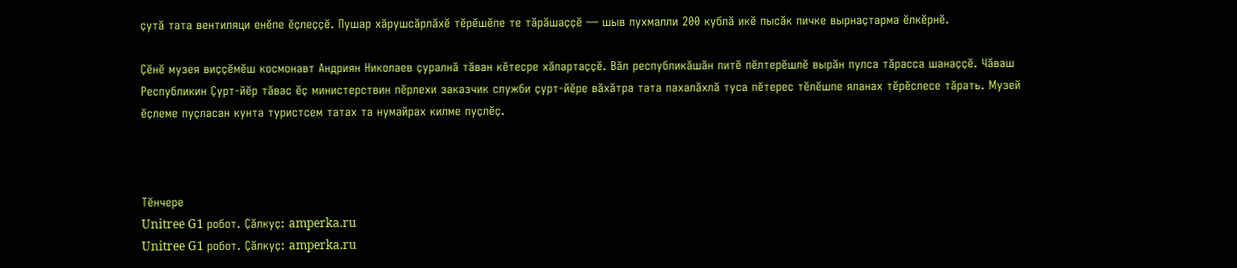ҫутӑ тата вентиляци енӗпе ӗҫлеҫҫӗ. Пушар хӑрушсӑрлӑхӗ тӗрӗшӗпе те тӑрӑшаҫҫӗ — шыв пухмалли 200 кублӑ икӗ пысӑк пичке вырнаҫтарма ӗлкӗрнӗ.

Ҫӗнӗ музея виҫҫӗмӗш космонавт Андриян Николаев ҫуралнӑ тӑван кӗтесре хӑпартаҫҫӗ. Вӑл республикӑшӑн питӗ пӗлтерӗшлӗ вырӑн пулса тӑрасса шанаҫҫӗ. Чӑваш Республикин Ҫурт-йӗр тӑвас ӗҫ министерствин пӗрлехи заказчик служби ҫурт-йӗре вӑхӑтра тата пахалӑхлӑ туса пӗтерес тӗлӗшпе яланах тӗрӗслесе тӑрать. Музей ӗҫлеме пуҫласан кунта туристсем татах та нумайрах килме пуҫлӗҫ.



Тӗнчере
Unitree G1 робот. Ҫӑлкуҫ: amperka.ru
Unitree G1 робот. Ҫӑлкуҫ: amperka.ru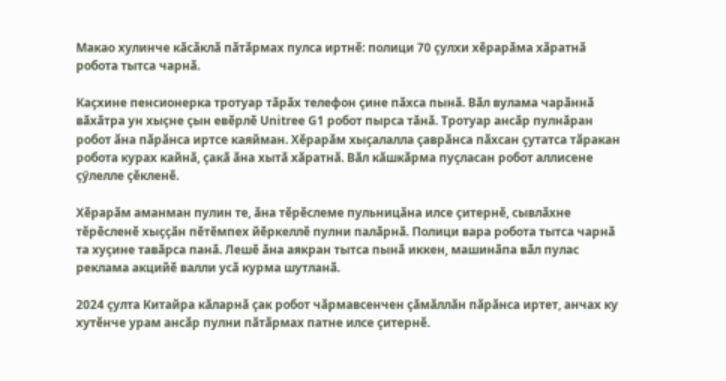Макао хулинче кӑсӑклӑ пӑтӑрмах пулса иртнӗ: полици 70 ҫулхи хӗрарӑма хӑратнӑ робота тытса чарнӑ.

Каҫхине пенсионерка тротуар тӑрӑх телефон ҫине пӑхса пынӑ. Вӑл вулама чарӑннӑ вӑхӑтра ун хыҫне ҫын евӗрлӗ Unitree G1 робот пырса тӑнӑ. Тротуар ансӑр пулнӑран робот ӑна пӑрӑнса иртсе каяйман. Хӗрарӑм хыҫалалла ҫаврӑнса пӑхсан ҫутатса тӑракан робота курах кайнӑ, ҫакӑ ӑна хытӑ хӑратнӑ. Вӑл кӑшкӑрма пуҫласан робот аллисене ҫӳлелле ҫӗкленӗ.

Хӗрарӑм аманман пулин те, ӑна тӗрӗслеме пульницӑна илсе ҫитернӗ, сывлӑхне тӗрӗсленӗ хыҫҫӑн пӗтӗмпех йӗркеллӗ пулни палӑрнӑ. Полици вара робота тытса чарнӑ та хуҫине тавӑрса панӑ. Лешӗ ӑна аякран тытса пынӑ иккен, машинӑпа вӑл пулас реклама акцийӗ валли усӑ курма шутланӑ.

2024 ҫулта Китайра кӑларнӑ ҫак робот чӑрмавсенчен ҫӑмӑллӑн пӑрӑнса иртет, анчах ку хутӗнче урам ансӑр пулни пӑтӑрмах патне илсе ҫитернӗ.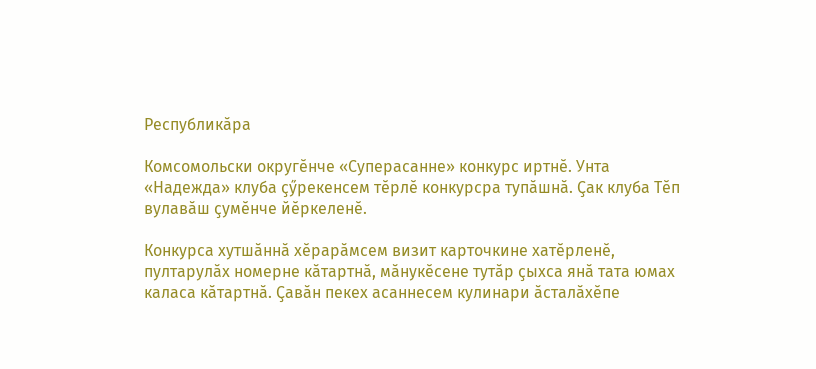Республикӑра

Комсомольски округӗнче «Суперасанне» конкурс иртнӗ. Унта «Надежда» клуба ҫӳрекенсем тӗрлӗ конкурсра тупӑшнӑ. Ҫак клуба Тӗп вулавӑш ҫумӗнче йӗркеленӗ.

Конкурса хутшӑннӑ хӗрарӑмсем визит карточкине хатӗрленӗ, пултарулӑх номерне кӑтартнӑ, мӑнукӗсене тутӑр ҫыхса янӑ тата юмах каласа кӑтартнӑ. Ҫавӑн пекех асаннесем кулинари ӑсталӑхӗпе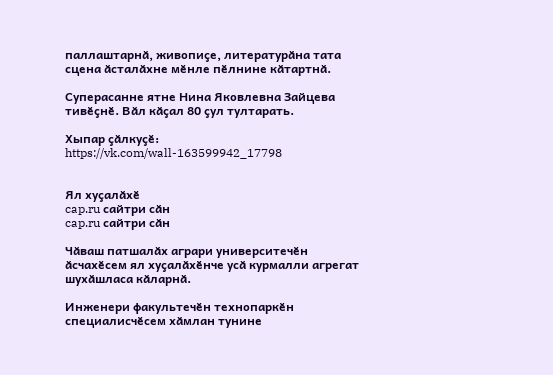паллаштарнӑ, живопиҫе, литературӑна тата сцена ӑсталӑхне мӗнле пӗлнине кӑтартнӑ.

Суперасанне ятне Нина Яковлевна Зайцева тивӗҫнӗ. Вӑл кӑҫал 80 ҫул тултарать.

Хыпар ҫӑлкуҫӗ: https://vk.com/wall-163599942_17798


Ял хуҫалӑхӗ
cap.ru сайтри сӑн
cap.ru сайтри сӑн

Чӑваш патшалӑх аграри университечӗн ӑсчахӗсем ял хуҫалӑхӗнче усӑ курмалли агрегат шухӑшласа кӑларнӑ.

Инженери факультечӗн технопаркӗн специалисчӗсем хӑмлан тунине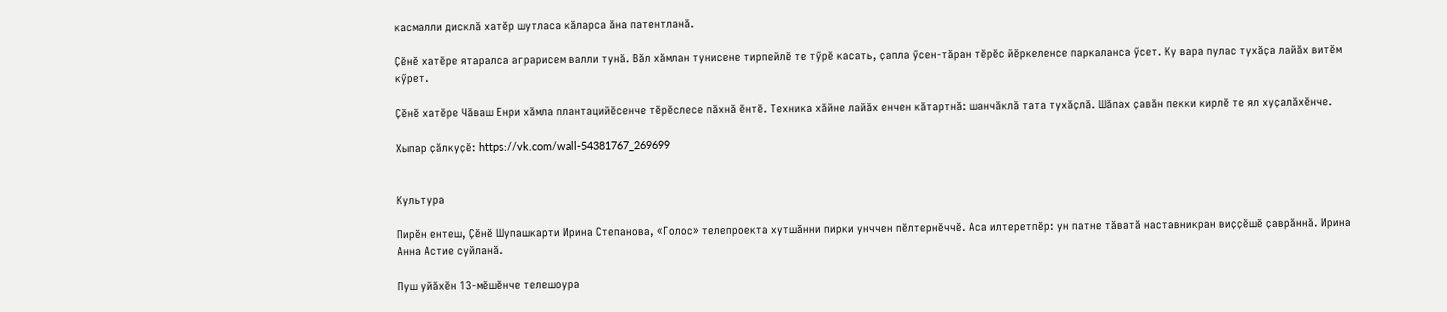касмалли дисклӑ хатӗр шутласа кӑларса ӑна патентланӑ.

Ҫӗнӗ хатӗре ятаралса аграрисем валли тунӑ. Вӑл хӑмлан тунисене тирпейлӗ те тӳрӗ касать, ҫапла ӳсен-тӑран тӗрӗс йӗркеленсе паркаланса ӳсет. Ку вара пулас тухӑҫа лайӑх витӗм кӳрет.

Ҫӗнӗ хатӗре Чӑваш Енри хӑмла плантацийӗсенче тӗрӗслесе пӑхнӑ ӗнтӗ. Техника хӑйне лайӑх енчен кӑтартнӑ: шанчӑклӑ тата тухӑҫлӑ. Шӑпах ҫавӑн пекки кирлӗ те ял хуҫалӑхӗнче.

Хыпар ҫӑлкуҫӗ: https://vk.com/wall-54381767_269699


Культура

Пирӗн ентеш, Ҫӗнӗ Шупашкарти Ирина Степанова, «Голос» телепроекта хутшӑнни пирки унччен пӗлтернӗччӗ. Аса илтеретпӗр: ун патне тӑватӑ наставникран виҫҫӗшӗ ҫаврӑннӑ. Ирина Анна Астие суйланӑ.

Пуш уйӑхӗн 13-мӗшӗнче телешоура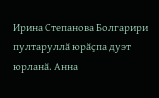Ирина Степанова Болгарири пултаруллӑ юрӑҫпа дуэт юрланӑ. Анна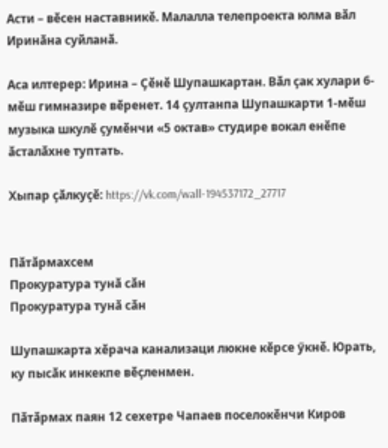Асти – вӗсен наставникӗ. Малалла телепроекта юлма вӑл Иринӑна суйланӑ.

Аса илтерер: Ирина – Ҫӗнӗ Шупашкартан. Вӑл ҫак хулари 6-мӗш гимназире вӗренет. 14 ҫултанпа Шупашкарти 1-мӗш музыка шкулӗ ҫумӗнчи «5 октав» студире вокал енӗпе ӑсталӑхне туптать.

Хыпар ҫӑлкуҫӗ: https://vk.com/wall-194537172_27717


Пӑтӑрмахсем
Прокуратура тунӑ сӑн
Прокуратура тунӑ сӑн

Шупашкарта хӗрача канализаци люкне кӗрсе ӳкнӗ. Юрать, ку пысӑк инкекпе вӗҫленмен.

Пӑтӑрмах паян 12 сехетре Чапаев поселокӗнчи Киров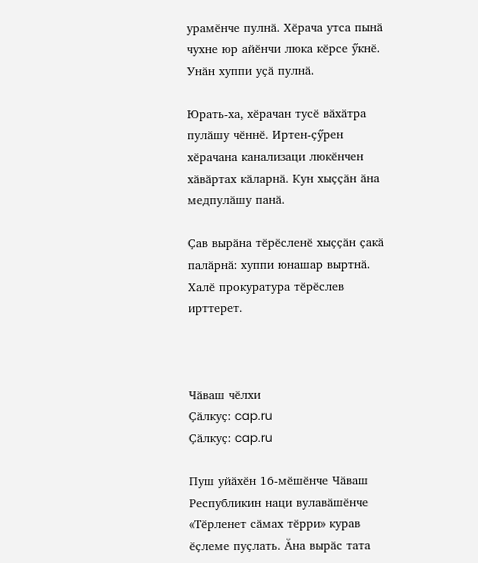урамӗнче пулнӑ. Хӗрача утса пынӑ чухне юр айӗнчи люка кӗрсе ӳкнӗ. Унӑн хуппи уҫӑ пулнӑ.

Юрать-ха, хӗрачан тусӗ вӑхӑтра пулӑшу чӗннӗ. Иртен-ҫӳрен хӗрачана канализаци люкӗнчен хӑвӑртах кӑларнӑ. Кун хыҫҫӑн ӑна медпулӑшу панӑ.

Ҫав вырӑна тӗрӗсленӗ хыҫҫӑн ҫакӑ палӑрнӑ: хуппи юнашар выртнӑ. Халӗ прокуратура тӗрӗслев ирттерет.



Чӑваш чӗлхи
Ҫӑлкуҫ: cap.ru
Ҫӑлкуҫ: cap.ru

Пуш уйӑхӗн 16-мӗшӗнче Чӑваш Республикин наци вулавӑшӗнче «Тӗрленет сӑмах тӗрри» курав ӗҫлеме пуҫлать. Ӑна вырӑс тата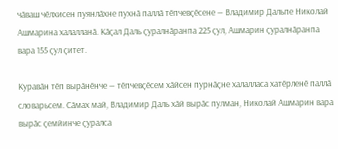чӑваш чӗлхисен пуянлӑхне пухнӑ паллӑ тӗпчевҫӗсене — Владимир Дальпе Николай Ашмарина халалланӑ. Кӑҫал Даль ҫуралнӑранпа 225 ҫул, Ашмарин ҫуралнӑранпа вара 155 ҫул ҫитет.

Куравӑн тӗп вырӑнӗнче — тӗпчевҫӗсем хӑйсен пурнӑҫне халалласа хатӗрленӗ паллӑ словарьсем. Сӑмах май, Владимир Даль хӑй вырӑс пулман, Николай Ашмарин вара вырӑс ҫемйинче ҫуралса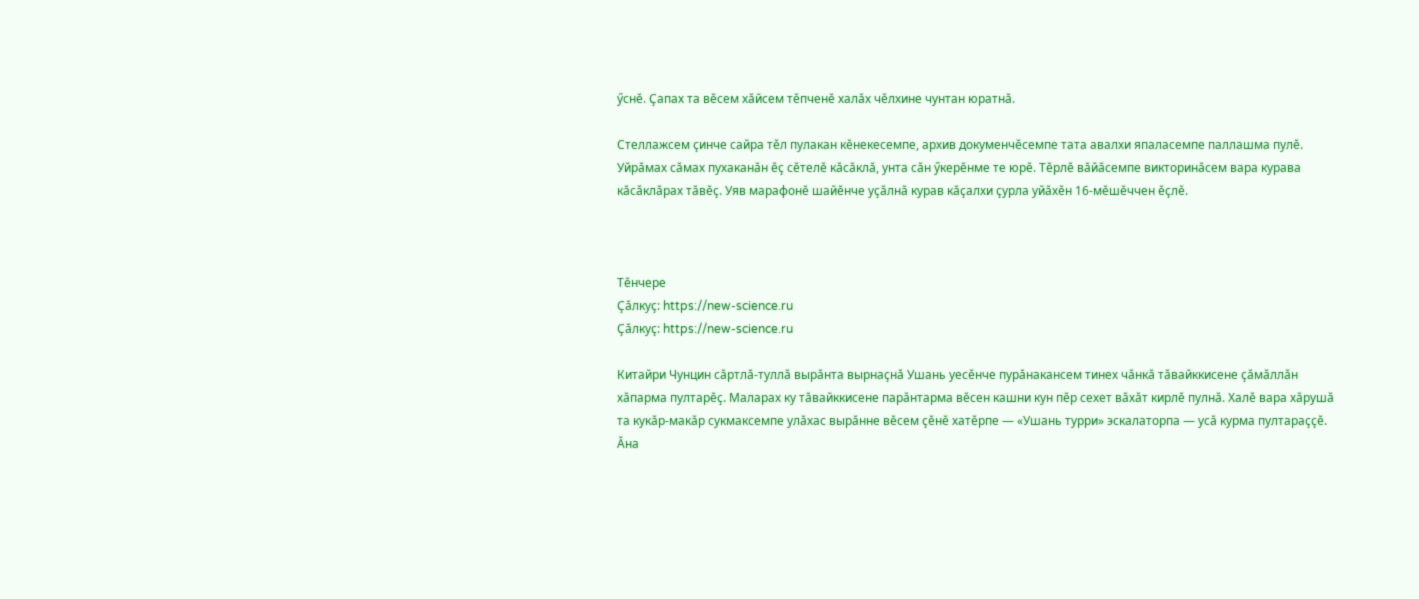ӳснӗ. Ҫапах та вӗсем хӑйсем тӗпченӗ халӑх чӗлхине чунтан юратнӑ.

Стеллажсем ҫинче сайра тӗл пулакан кӗнекесемпе, архив докуменчӗсемпе тата авалхи япаласемпе паллашма пулӗ. Уйрӑмах сӑмах пухаканӑн ӗҫ сӗтелӗ кӑсӑклӑ, унта сӑн ӳкерӗнме те юрӗ. Тӗрлӗ вӑйӑсемпе викторинӑсем вара курава кӑсӑклӑрах тӑвӗҫ. Уяв марафонӗ шайӗнче уҫӑлнӑ курав кӑҫалхи ҫурла уйӑхӗн 16-мӗшӗччен ӗҫлӗ.



Тӗнчере
Ҫӑлкуҫ: https://new-science.ru
Ҫӑлкуҫ: https://new-science.ru

Китайри Чунцин сӑртлӑ-туллӑ вырӑнта вырнаҫнӑ Ушань уесӗнче пурӑнакансем тинех чӑнкӑ тӑвайккисене ҫӑмӑллӑн хӑпарма пултарӗҫ. Маларах ку тӑвайккисене парӑнтарма вӗсен кашни кун пӗр сехет вӑхӑт кирлӗ пулнӑ. Халӗ вара хӑрушӑ та кукӑр-макӑр сукмаксемпе улӑхас вырӑнне вӗсем ҫӗнӗ хатӗрпе — «Ушань турри» эскалаторпа — усӑ курма пултараҫҫӗ. Ӑна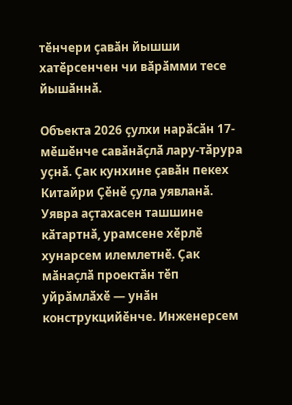тӗнчери ҫавӑн йышши хатӗрсенчен чи вӑрӑмми тесе йышӑннӑ.

Объекта 2026 ҫулхи нарӑсӑн 17-мӗшӗнче савӑнӑҫлӑ лару-тӑрура уҫнӑ. Ҫак кунхине ҫавӑн пекех Китайри Ҫӗнӗ ҫула уявланӑ. Уявра аҫтахасен ташшине кӑтартнӑ, урамсене хӗрлӗ хунарсем илемлетнӗ. Ҫак мӑнаҫлӑ проектӑн тӗп уйрӑмлӑхӗ — унӑн конструкцийӗнче. Инженерсем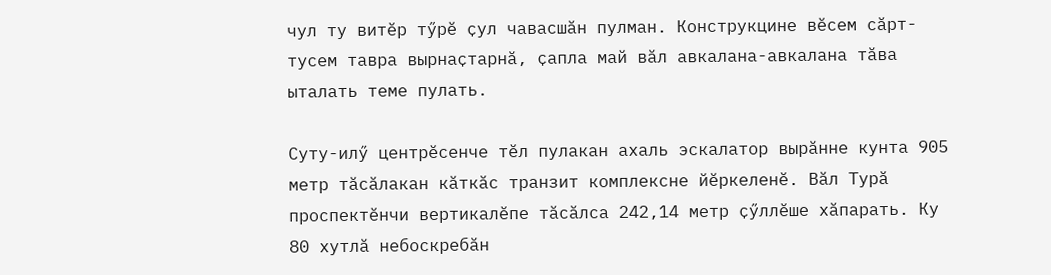чул ту витӗр тӳрӗ ҫул чавасшӑн пулман. Конструкцине вӗсем сӑрт-тусем тавра вырнаҫтарнӑ, ҫапла май вӑл авкалана-авкалана тӑва ыталать теме пулать.

Суту-илӳ центрӗсенче тӗл пулакан ахаль эскалатор вырӑнне кунта 905 метр тӑсӑлакан кӑткӑс транзит комплексне йӗркеленӗ. Вӑл Турӑ проспектӗнчи вертикалӗпе тӑсӑлса 242,14 метр ҫӳллӗше хӑпарать. Ку 80 хутлӑ небоскребӑн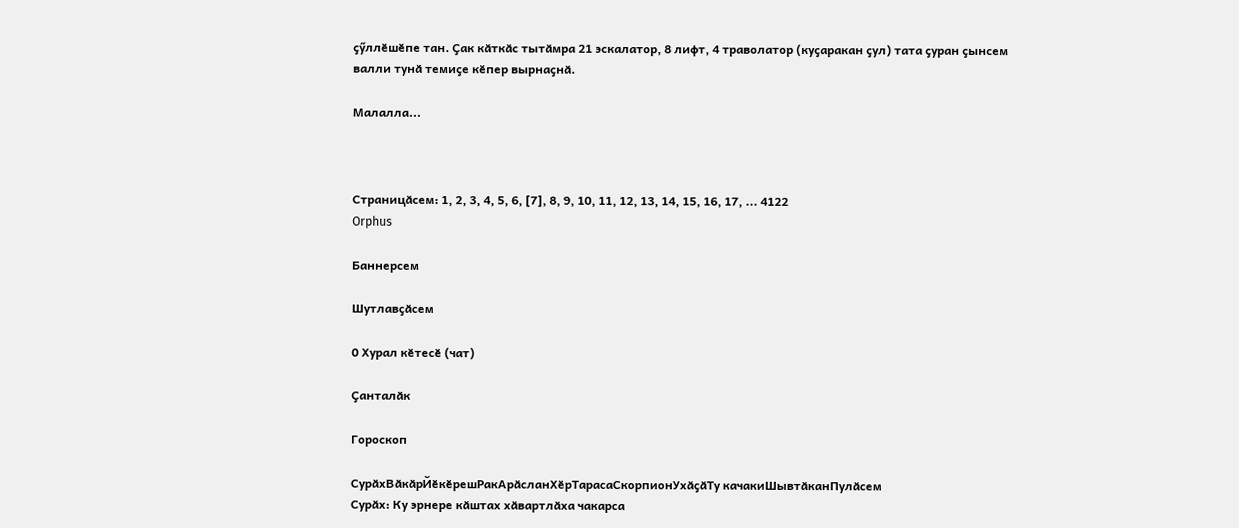ҫӳллӗшӗпе тан. Ҫак кӑткӑс тытӑмра 21 эскалатор, 8 лифт, 4 траволатор (куҫаракан ҫул) тата ҫуран ҫынсем валли тунӑ темиҫе кӗпер вырнаҫнӑ.

Малалла...



Страницӑсем: 1, 2, 3, 4, 5, 6, [7], 8, 9, 10, 11, 12, 13, 14, 15, 16, 17, ... 4122
Orphus

Баннерсем

Шутлавҫӑсем

0 Хурал кӗтесӗ (чат)

Ҫанталӑк

Гороскоп

СурӑхВӑкӑрЙӗкӗрешРакАрӑсланХӗрТарасаСкорпионУхӑҫӑТу качакиШывтӑканПулӑсем
Сурӑх: Ку эрнере кӑштах хӑвартлӑха чакарса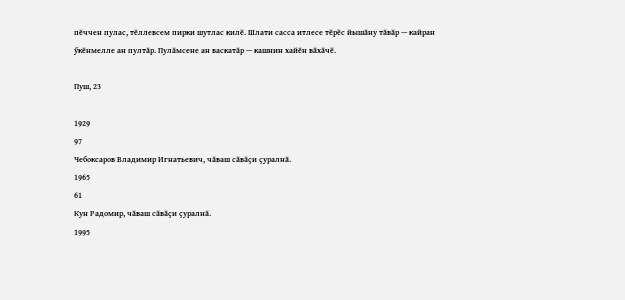пӗччен пулас, тӗллевсем пирки шутлас килӗ. Шлати сасса итлесе тӗрӗс йышӑну тӑвӑр — кайран ӳкӗнмелле ан пултӑр. Пулӑмсене ан васкатӑр — кашнин хайӗн вӑхӑчӗ.

Пуш, 23

1929
97
Чебоксаров Владимир Игнатьевич, чӑваш сӑвӑҫи ҫуралнӑ.
1965
61
Кун Радомир, чӑваш сӑвӑҫи ҫуралнӑ.
1995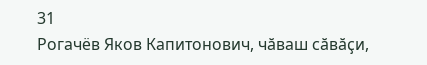31
Рогачёв Яков Капитонович, чӑваш сӑвӑҫи,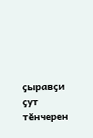ҫыравҫи ҫут тӗнчерен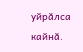уйрӑлса кайнӑ.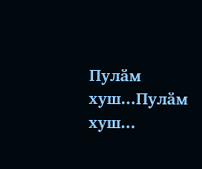Пулӑм хуш...Пулӑм хуш...